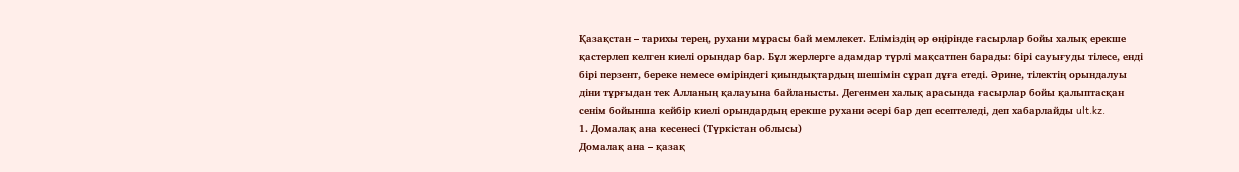Қазақстан – тарихы терең, рухани мұрасы бай мемлекет. Еліміздің әр өңірінде ғасырлар бойы халық ерекше қастерлеп келген киелі орындар бар. Бұл жерлерге адамдар түрлі мақсатпен барады: бірі сауығуды тілесе, енді бірі перзент, береке немесе өміріндегі қиындықтардың шешімін сұрап дұға етеді. Әрине, тілектің орындалуы діни тұрғыдан тек Алланың қалауына байланысты. Дегенмен халық арасында ғасырлар бойы қалыптасқан сенім бойынша кейбір киелі орындардың ерекше рухани әсері бар деп есептеледі, деп хабарлайды ult.kz.
1. Домалақ ана кесенесі (Түркістан облысы)
Домалақ ана – қазақ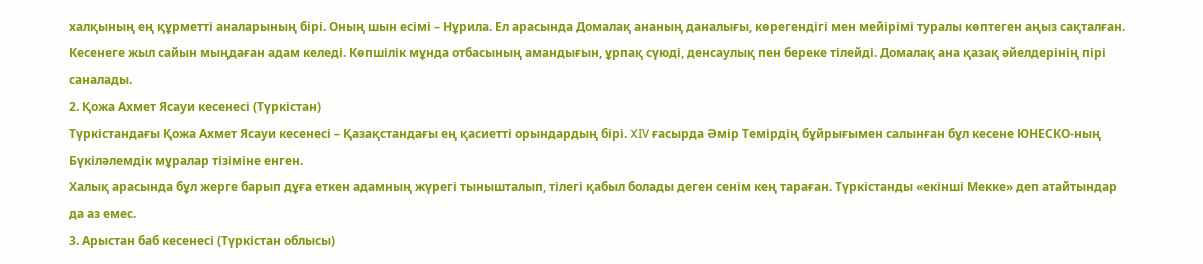халқының ең құрметті аналарының бірі. Оның шын есімі – Нұрила. Ел арасында Домалақ ананың даналығы, көрегендігі мен мейірімі туралы көптеген аңыз сақталған.
Кесенеге жыл сайын мыңдаған адам келеді. Көпшілік мұнда отбасының амандығын, ұрпақ сүюді, денсаулық пен береке тілейді. Домалақ ана қазақ әйелдерінің пірі саналады.
2. Қожа Ахмет Ясауи кесенесі (Түркістан)
Түркістандағы Қожа Ахмет Ясауи кесенесі – Қазақстандағы ең қасиетті орындардың бірі. XIV ғасырда Әмір Темірдің бұйрығымен салынған бұл кесене ЮНЕСКО-ның Бүкіләлемдік мұралар тізіміне енген.
Халық арасында бұл жерге барып дұға еткен адамның жүрегі тынышталып, тілегі қабыл болады деген сенім кең тараған. Түркістанды «екінші Мекке» деп атайтындар да аз емес.
3. Арыстан баб кесенесі (Түркістан облысы)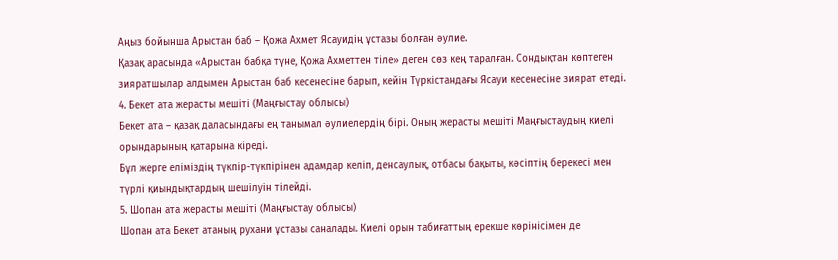Аңыз бойынша Арыстан баб – Қожа Ахмет Ясауидің ұстазы болған әулие.
Қазақ арасында «Арыстан бабқа түне, Қожа Ахметтен тіле» деген сөз кең таралған. Сондықтан көптеген зияратшылар алдымен Арыстан баб кесенесіне барып, кейін Түркістандағы Ясауи кесенесіне зиярат етеді.
4. Бекет ата жерасты мешіті (Маңғыстау облысы)
Бекет ата – қазақ даласындағы ең танымал әулиелердің бірі. Оның жерасты мешіті Маңғыстаудың киелі орындарының қатарына кіреді.
Бұл жерге еліміздің түкпір-түкпірінен адамдар келіп, денсаулық, отбасы бақыты, кәсіптің берекесі мен түрлі қиындықтардың шешілуін тілейді.
5. Шопан ата жерасты мешіті (Маңғыстау облысы)
Шопан ата Бекет атаның рухани ұстазы саналады. Киелі орын табиғаттың ерекше көрінісімен де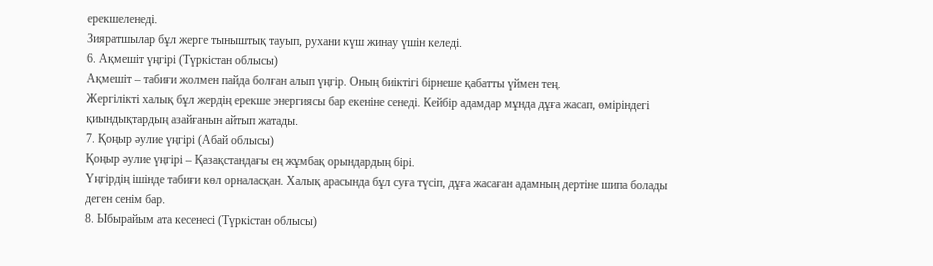ерекшеленеді.
Зияратшылар бұл жерге тыныштық тауып, рухани күш жинау үшін келеді.
6. Ақмешіт үңгірі (Түркістан облысы)
Ақмешіт – табиғи жолмен пайда болған алып үңгір. Оның биіктігі бірнеше қабатты үймен тең.
Жергілікті халық бұл жердің ерекше энергиясы бар екеніне сенеді. Кейбір адамдар мұнда дұға жасап, өміріндегі қиындықтардың азайғанын айтып жатады.
7. Қоңыр әулие үңгірі (Абай облысы)
Қоңыр әулие үңгірі – Қазақстандағы ең жұмбақ орындардың бірі.
Үңгірдің ішінде табиғи көл орналасқан. Халық арасында бұл суға түсіп, дұға жасаған адамның дертіне шипа болады деген сенім бар.
8. Ыбырайым ата кесенесі (Түркістан облысы)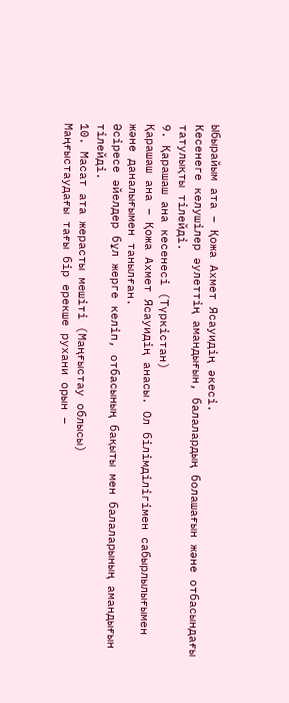Ыбырайым ата – Қожа Ахмет Ясауидің әкесі.
Кесенеге келушілер әулеттің амандығын, балалардың болашағын және отбасындағы татулықты тілейді.
9. Қарашаш ана кесенесі (Түркістан)
Қарашаш ана – Қожа Ахмет Ясауидің анасы. Ол білімділігімен сабырлылығымен және даналығымен танылған.
Әсіресе әйелдер бұл жерге келіп, отбасының бақыты мен балаларының амандығын тілейді.
10. Масат ата жерасты мешіті (Маңғыстау облысы)
Маңғыстаудағы тағы бір ерекше рухани орын –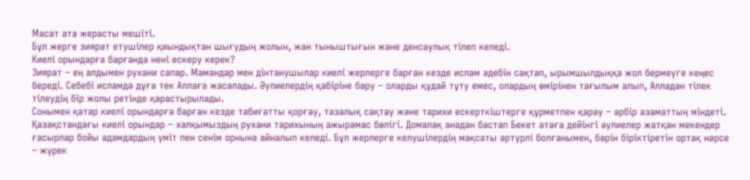Масат ата жерасты мешіті.
Бұл жерге зиярат етушілер қиындықтан шығудың жолын, жан тыныштығын және денсаулық тілеп келеді.
Киелі орындарға барғанда нені ескеру керек?
Зиярат – ең алдымен рухани сапар. Мамандар мен дінтанушылар киелі жерлерге барған кезде ислам әдебін сақтап, ырымшылдыққа жол бермеуге кеңес береді. Себебі исламда дұға тек Аллаға жасалады. Әулиелердің қабіріне бару – оларды құдай тұту емес, олардың өмірінен тағылым алып, Алладан тілек тілеудің бір жолы ретінде қарастырылады.
Сонымен қатар киелі орындарға барған кезде табиғатты қорғау, тазалық сақтау және тарихи ескерткіштерге құрметпен қарау – әрбір азаматтың міндеті.
Қазақстандағы киелі орындар – халқымыздың рухани тарихының ажырамас бөлігі. Домалақ анадан бастап Бекет атаға дейінгі әулиелер жатқан мекендер ғасырлар бойы адамдардың үміт пен сенім орнына айналып келеді. Бұл жерлерге келушілердің мақсаты әртүрлі болғанымен, бәрін біріктіретін ортақ нәрсе – жүрек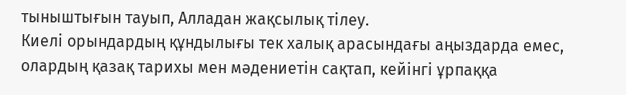тыныштығын тауып, Алладан жақсылық тілеу.
Киелі орындардың құндылығы тек халық арасындағы аңыздарда емес, олардың қазақ тарихы мен мәдениетін сақтап, кейінгі ұрпаққа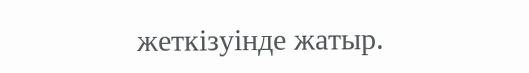жеткізуінде жатыр.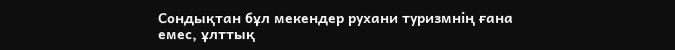Сондықтан бұл мекендер рухани туризмнің ғана емес, ұлттық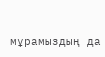мұрамыздың да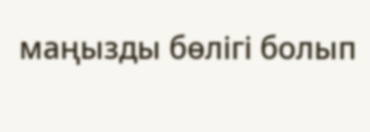маңызды бөлігі болып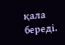қала береді.